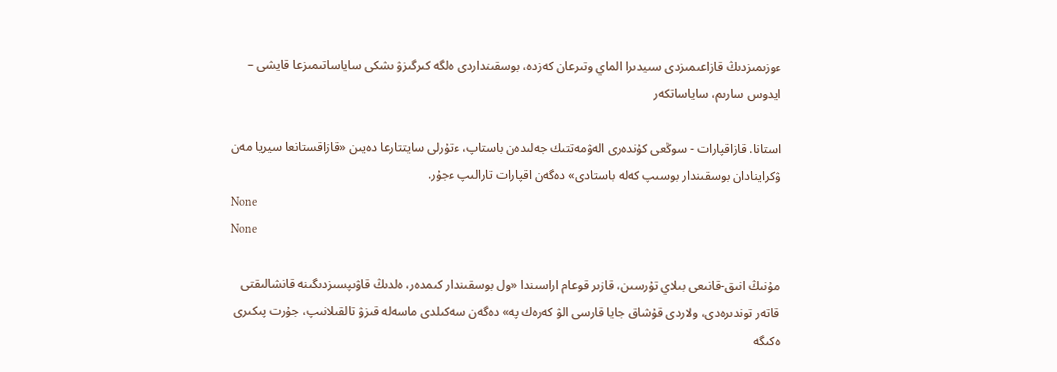ءوزىمىزدىڭ قازاعىمىزدى سىيدىرا الماي وتىرعان كەزدە، بوسقىنداردى ەلگە كىرگىزۋ ىشكى ساياساتىمىزعا قايشى – ايدوس سارىم، ساياساتكەر

استانا. قازاقپارات - سوڭعى كۇندەرى الەۋمەتتىك جەلىدەن باستاپ، ءتۇرلى سايتتارعا دەيىن «قازاقستانعا سيريا مەن ۋكراينادان بوسقىندار بوسىپ كەلە باستادى» دەگەن اقپارات تارالىپ ءجۇر.
None
None

مۇنىڭ انىق-قانىعى بىلاي تۇرسىن، قازىر قوعام اراسىندا «ول بوسقىندار كىمدەر، ەلدىڭ قاۋىپسىزدىگىنە قانشالىقتى قاتەر توندىرەدى، ولاردى قۇشاق جايا قارسى الۋ كەرەك پە» دەگەن سەكىلدى ماسەلە قىزۋ تالقىلانىپ، جۇرت پىكىرى ەكىگە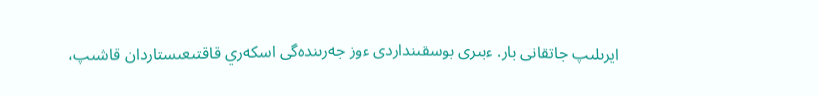ايرىلىپ جاتقانى بار. ءبىرى بوسقىنداردى ءوز جەرىندەگى اسكەري قاقتىعىستاردان قاشىپ،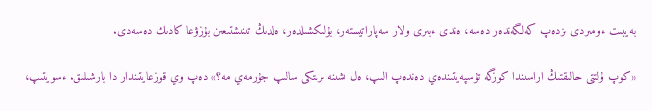بەيبىت ءومىردى ىزدەپ كەلگەندەر دەسە، ەندى ءبىرى ولار سەپاراتيستەر، بۇلىكشىلدەر، ەلدىڭ تىنىشتىعىن بۇزۋعا كادىك دەسەدى.

«كوپ ۇلتتى حالىقتىڭ اراسىندا كوزگە تۇسپەيتىندەي دەندەپ الىپ، ەل ىشىنە ىرىتكى سالىپ جۇرمەي مە؟» دەپ وي قوزعايتىندار دا بارشىلىق. ءسويتىپ،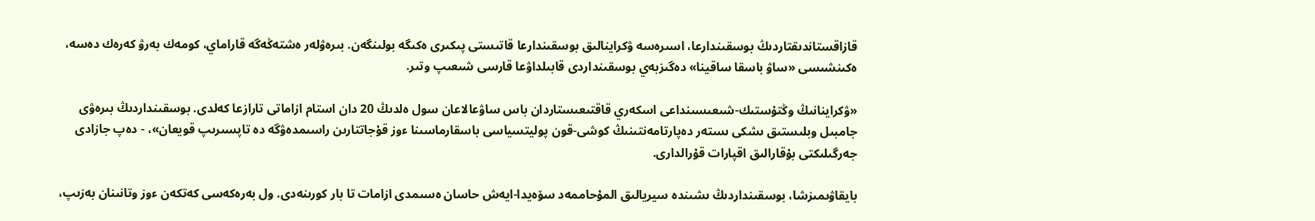قازاقستاندىقتاردىڭ بوسقىندارعا، اسىرەسە ۋكراينالىق بوسقىندارعا قاتىستى پىكىرى ەكىگە بولىنگەن. بىرەۋلەر ەشتەڭەگە قاراماي، كومەك بەرۋ كەرەك دەسە، ەكىنشىسى «ساۋ باسقا ساقينا» دەگىزبەي بوسقىنداردى قابىلداۋعا قارسى شىعىپ وتىر.

«ۋكراينانىڭ وڭتۇستىك-شىعىسىنداعى اسكەري قاقتىعىستاردان باس ساۋعالاعان سول ەلدىڭ 20 دان استام ازاماتى تارازعا كەلدى. بوسقىنداردىڭ بىرەۋى جامبىل وبلىستىق ىشكى ىستەر دەپارتامەنتىنىڭ كوشى-قون پوليتسياسى باسقارماسىنا ءوز قۇجاتتارىن راسىمدەۋگە دە تاپسىرىپ قويعان»، - دەپ جازادى جەرگىلىكتى بۇقارالىق اقپارات قۇرالدارى.

بايقاۋىمىزشا، بوسقىنداردىڭ ىشىندە سيريالىق المۇحاممەد سۆەيدا-ايەش حاسان ەسىمدى ازامات تا بار كورىنەدى. ول بەرەكەسى كەتكەن ءوز وتانىنان بەزىپ،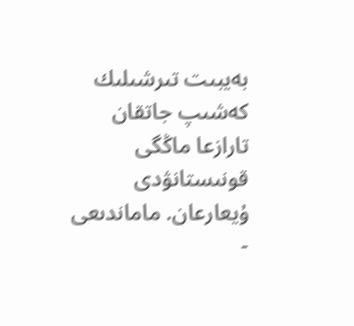بەيبىت تىرشىلىك كەشىپ جاتقان تارازعا ماڭگى قونىستانۋدى ۇيعارعان. ماماندىعى -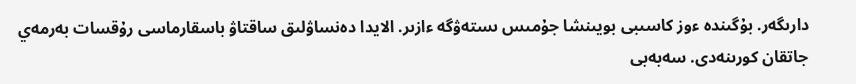دارىگەر. بۇگىندە ءوز كاسىبى بويىنشا جۇمىس ىستەۋگە ءازىر. الايدا دەنساۋلىق ساقتاۋ باسقارماسى رۇقسات بەرمەي جاتقان كورىنەدى. سەبەبى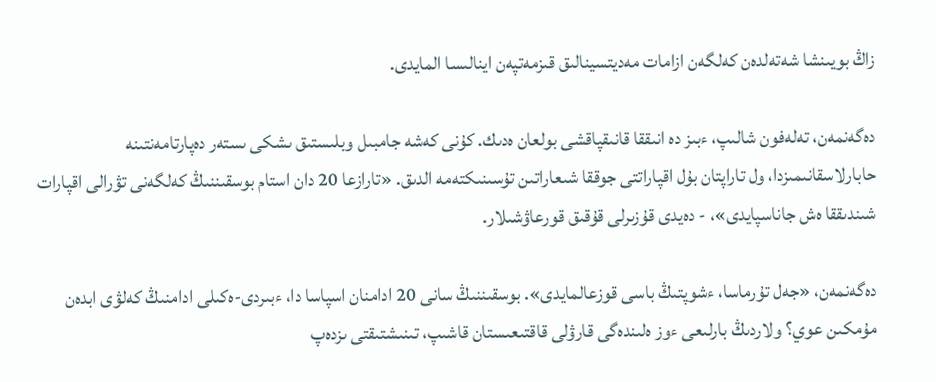زاڭ بويىنشا شەتەلدەن كەلگەن ازامات مەديتسينالىق قىزمەتپەن اينالىسا المايدى.

دەگەنمەن، تەلەفون شالىپ، ءبىز دە انىققا قانىقپاقشى بولعان ەدىك. كۇنى كەشە جامبىل وبلىستىق ىشكى ىستەر دەپارتامەنتىنە حابارلاسقانىمىزدا، ول تاراپتان بۇل اقپاراتتى جوققا شىعاراتىن تۇسىنىكتەمە الدىق. «تارازعا 20 دان استام بوسقىننىڭ كەلگەنى تۋرالى اقپارات شىندىققا ەش جاناسپايدى»، - دەيدى قۇزىرلى قۇقىق قورعاۋشىلار.

دەگەنمەن، «جەل تۇرماسا، ءشوپتىڭ باسى قوزعالمايدى». بوسقىننىڭ سانى 20 ادامنان اسپاسا دا، ءبىردى-ەكىلى ادامنىڭ كەلۋى ابدەن مۇمكىن عوي؟ ولاردىڭ بارلىعى ءوز ەلىندەگى قارۋلى قاقتىعىستان قاشىپ، تىنىشتىقتى ىزدەپ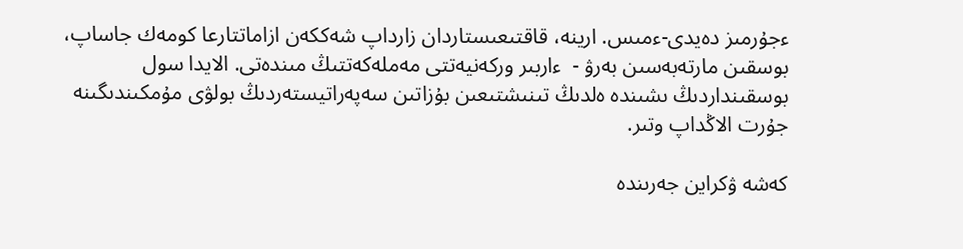ءجۇرمىز دەيدى-ءمىس. ارينە، قاقتىعىستاردان زارداپ شەككەن ازاماتتارعا كومەك جاساپ، بوسقىن مارتەبەسىن بەرۋ -  ءاربىر وركەنيەتتى مەملەكەتتىڭ مىندەتى. الايدا سول بوسقىنداردىڭ ىشىندە ەلدىڭ تىنىشتىعىن بۇزاتىن سەپەراتيستەردىڭ بولۋى مۇمكىندىگىنە جۇرت الاڭداپ وتىر.

كەشە ۋكراين جەرىندە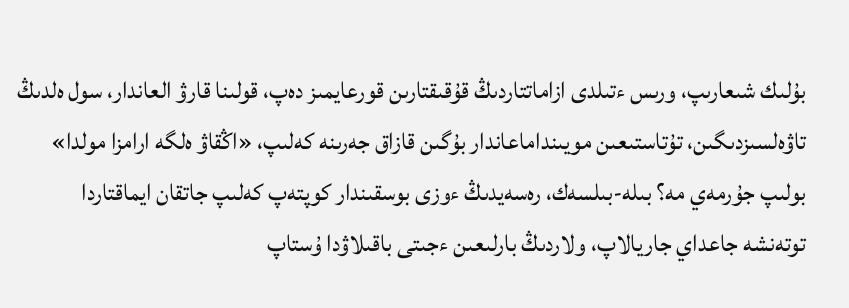بۇلىك شىعارىپ، ورىس ءتىلدى ازاماتتاردىڭ قۇقىقتارىن قورعايمىز دەپ، قولىنا قارۋ العاندار، سول ەلدىڭ تاۋەلسىزدىگىن، تۇتاستىعىن مويىنداماعاندار بۇگىن قازاق جەرىنە كەلىپ، «اڭقاۋ ەلگە ارامزا مولدا» بولىپ جۇرمەي مە؟ بىلە-بىلسەك، رەسەيدىڭ ءوزى بوسقىندار كوپتەپ كەلىپ جاتقان ايماقتاردا توتەنشە جاعداي جاريالاپ، ولاردىڭ بارلىعىن ءجىتى باقىلاۋدا ۇستاپ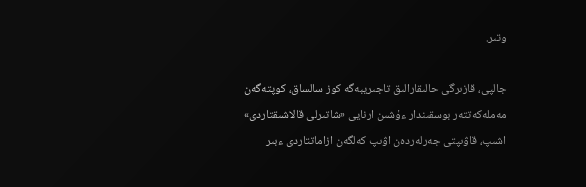وتىر.

جالپى، قازىرگى حالىقارالىق تاجىريبەگە كوز سالساق، كوپتەگەن مەملەكەتتەر بوسقىندار ءۇشىن ارنايى «شاتىرلى قالاشىقتاردى» اشىپ، قاۋىپتى جەرلەردەن اۋىپ كەلگەن ازاماتتاردى ءبىر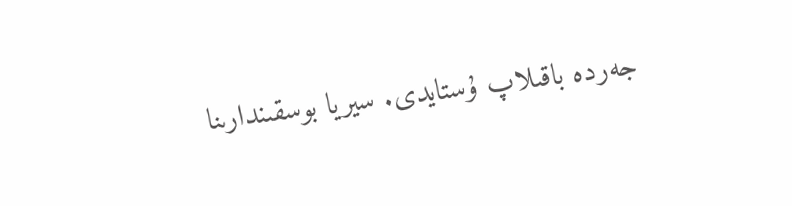جەردە باقىلاپ ۇستايدى. سيريا بوسقىندارىنا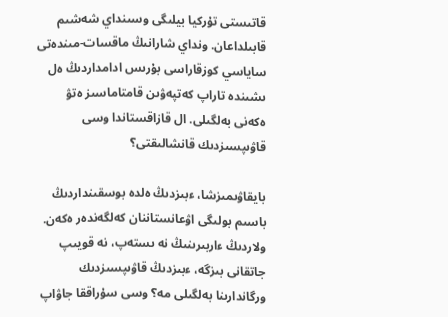قاتىستى تۇركيا بيلىگى وسىنداي شەشىم قابىلداعان. ونداي شارانىڭ ماقسات-مىندەتى ساياسي كوزقاراسى بۇرىس ادامداردىڭ ەل ىشىندە تاراپ كەتپەۋىن قامتاماسىز ەتۋ ەكەنى بەلگىلى. ال قازاقستاندا وسى قاۋىپسىزدىك قانشالىقتى؟

بايقاۋىمىزشا، ءبىزدىڭ ەلدە بوسقىنداردىڭ باسىم بولىگى اۋعانستاننان كەلگەندەر ەكەن. ولاردىڭ ءاربىرىنىڭ نە ىستەپ، نە قويىپ جاتقانى بىزگە، ءبىزدىڭ قاۋىپسىزدىك ورگاندارىنا بەلگىلى مە؟ وسى سۇراققا جاۋاپ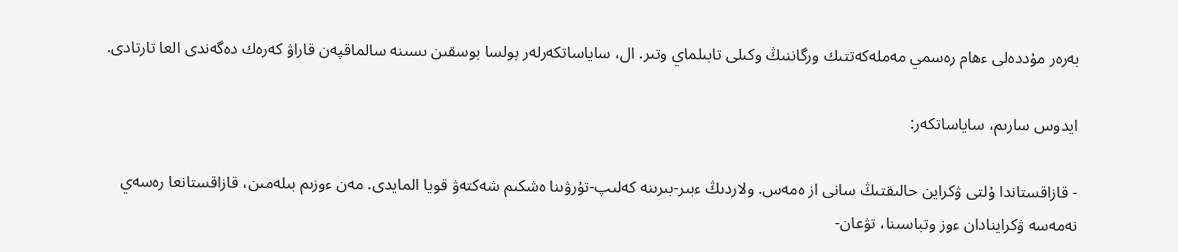بەرەر مۇددەلى ءھام رەسمي مەملەكەتتىك ورگاننىڭ وكىلى تابىلماي وتىر. ال، ساياساتكەرلەر بولسا بوسقىن ىسىنە سالماقپەن قاراۋ كەرەك دەگەندى العا تارتادى.

ايدوس سارىم، ساياساتكەر:

- قازاقستاندا ۇلتى ۋكراين حالىقتىڭ سانى از ەمەس. ولاردىڭ ءبىر-بىرىنە كەلىپ-تۇرۋىنا ەشكىم شەكتەۋ قويا المايدى. مەن ءوزىم بىلەمىن، قازاقستانعا رەسەي نەمەسە ۋكراينادان ءوز وتباسىنا، تۋعان-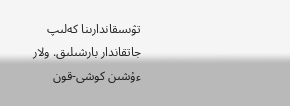تۋىسقاندارىنا كەلىپ جاتقاندار بارشىلىق. ولار ءۇشىن كوشى-قون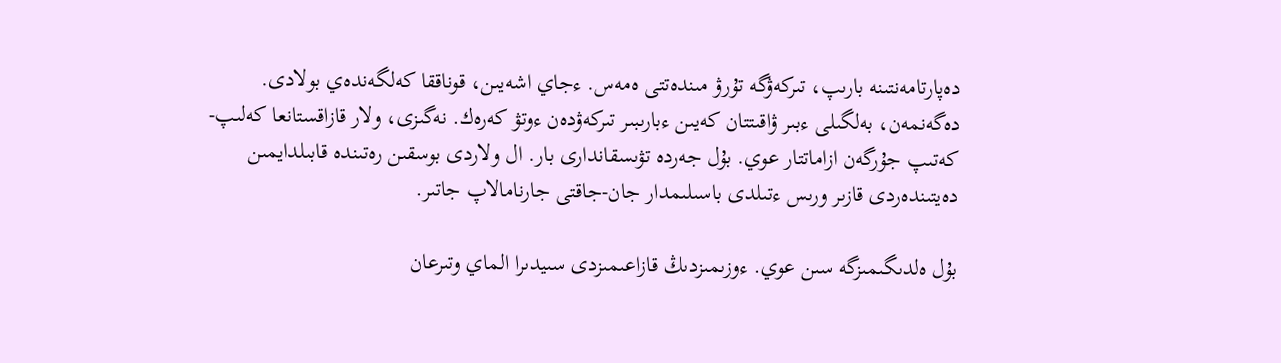دەپارتامەنتىنە بارىپ، تىركەۋگە تۇرۋ مىندەتتى ەمەس. ءجاي اشەيىن، قوناققا كەلگەندەي بولادى. دەگەنمەن، بەلگىلى ءبىر ۋاقىتتان كەيىن ءبارىبىر تىركەۋدەن ءوتۋ كەرەك. نەگىزى، ولار قازاقستانعا كەلىپ-كەتىپ جۇرگەن ازاماتتار عوي. بۇل جەردە تۋىسقاندارى بار. ال ولاردى بوسقىن رەتىندە قابىلدايمىن دەيتىندەردى قازىر ورىس ءتىلدى باسىلىمدار جان-جاقتى جارنامالاپ جاتىر.

بۇل ەلدىگىمىزگە سىن عوي. ءوزىمىزدىڭ قازاعىمىزدى سىيدىرا الماي وتىرعان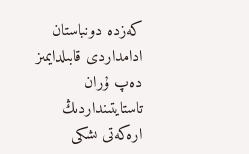كەزدە دونباستان ادامداردى قابىلدايمىز دەپ ۇران تاستايتىنداردىڭ ارەكەتى ىشكى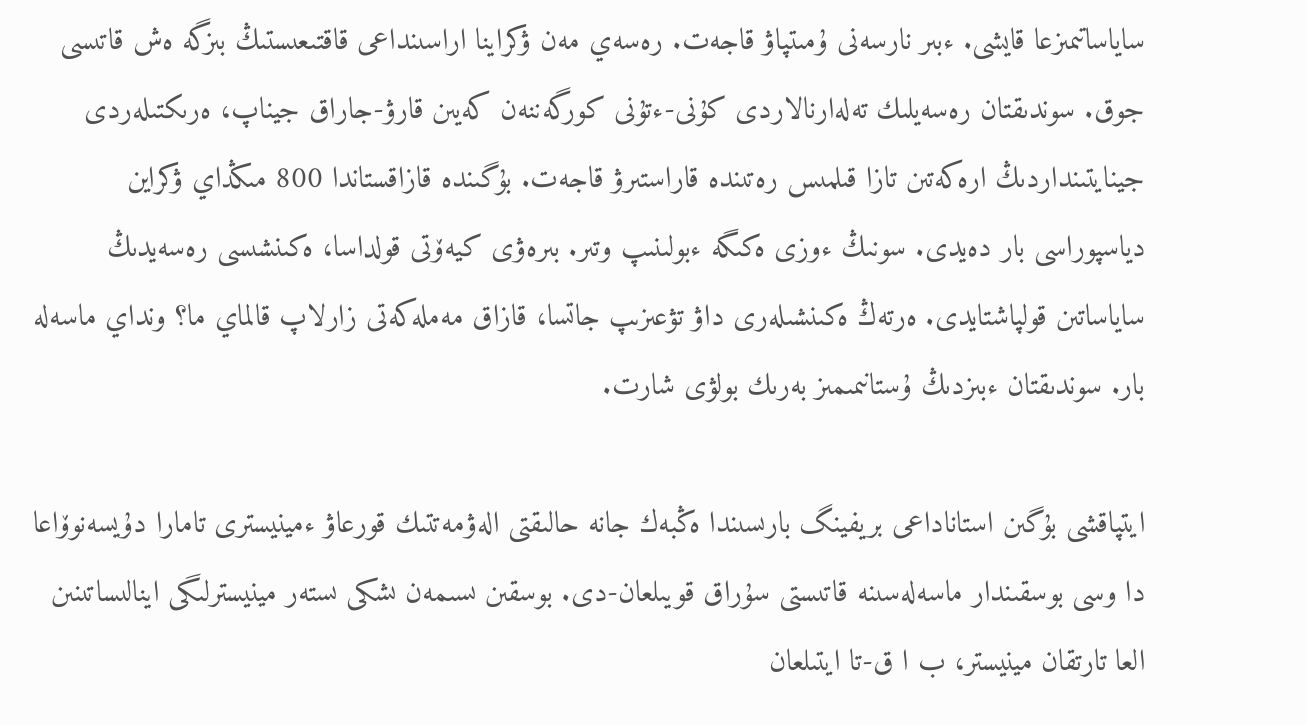ساياساتىمىزعا قايشى. ءبىر نارسەنى ۇمىتپاۋ قاجەت. رەسەي مەن ۋكراينا اراسىنداعى قاقتىعىستىڭ بىزگە ەش قاتىسى جوق. سوندىقتان رەسەيلىك تەلەارنالاردى كۇنى-ءتۇنى كورگەننەن كەيىن قارۋ-جاراق جيناپ، ەرىكتىلەردى جينايتىنداردىڭ ارەكەتىن تازا قىلمىس رەتىندە قاراستىرۋ قاجەت. بۇگىندە قازاقستاندا 800 مىڭداي ۋكراين دياسپوراسى بار دەيدى. سونىڭ ءوزى ەكىگە ءبولىنىپ وتىر. بىرەۋى كيەۆتى قولداسا، ەكىنشىسى رەسەيدىڭ ساياساتىن قولپاشتايدى. ەرتەڭ ەكىنشىلەرى داۋ تۋعىزىپ جاتسا، قازاق مەملەكەتى زارلاپ قالماي ما؟ ونداي ماسەلە بار. سوندىقتان ءبىزدىڭ ۇستانىمىمىز بەرىك بولۋى شارت.

ايتپاقشى بۇگىن استاناداعى بريفينگ بارىسىندا ەڭبەك جانە حالىقتى الەۋمەتتىك قورعاۋ ءمينيسترى تامارا دۇيسەنوۆاعا دا وسى بوسقىندار ماسەلەسىنە قاتىستى سۇراق قويىلعان-دى. بوسقىن ىسىمەن ىشكى ىستەر مينيسترلىگى اينالىساتىنىن العا تارتقان مينيستر، ب ا ق-تا ايتىلعان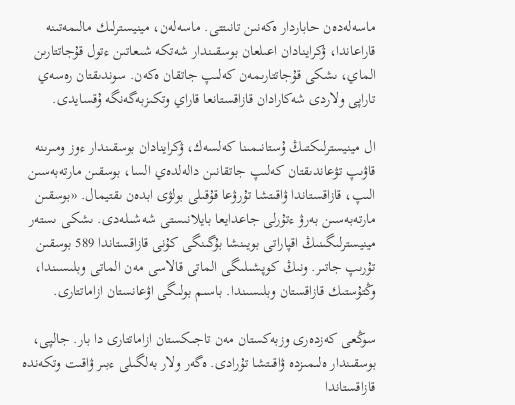ماسەلەدەن حاباردار ەكەنىن تانىتتى. ماسەلەن، مينيسترلىك مالىمەتىنە قاراعاندا، ۋكراينادان اعىلعان بوسقىندار شەتكە شىعاتىن ءتول قۇجاتتارىن الماي، ىشكى قۇجاتتارىمەن كەلىپ جاتقان ەكەن. سوندىقتان رەسەي تاراپى ولاردى شەكارادان قازاقستانعا قاراي وتكىزبەگەنگە ۇقسايدى.

ال مينيسترلىكتىڭ ۇستانىمىنا كەلسەك، ۋكراينادان بوسقىندار ءوز ومىرىنە قاۋىپ تۋعاندىقتان كەلىپ جاتقانىن دالەلدەي السا، بوسقىن مارتەبەسىن الىپ، قازاقستاندا ۋاقىتشا تۇرۋعا قۇقىلى بولۋى ابدەن ىقتيمال. «بوسقىن مارتەبەسىن بەرۋ ءتۇرلى جاعدايعا بايلانىستى شەشىلەدى. ىشكى ىستەر مينيسترلىگىنىڭ اقپاراتى بويىنشا بۇگىنگى كۇنى قازاقستاندا 589 بوسقىن تۇرىپ جاتىر. ونىڭ كوپشىلىگى الماتى قالاسى مەن الماتى وبلىسىندا، وڭتۇستىك قازاقستان وبلىسىندا. باسىم بولىگى اۋعانستان ازاماتتارى.

سوڭعى كەزدەرى وزبەكستان مەن تاجىكستان ازاماتتارى دا بار. جالپى، بوسقىندار ەلىمىزدە ۋاقىتشا تۇرادى. ەگەر ولار بەلگىلى ءبىر ۋاقىت وتكەندە قازاقستاندا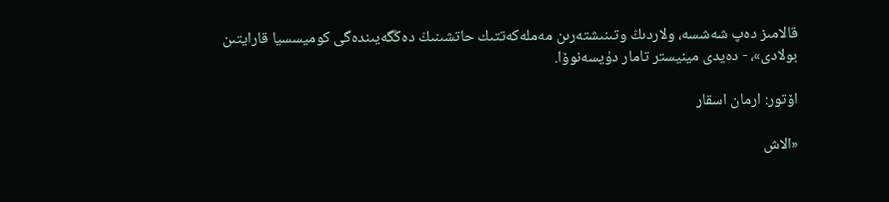قالامىز دەپ شەشسە، ولاردىڭ وتىنىشتەرىن مەملەكەتتىك حاتشىنىڭ دەڭگەيىندەگى كوميسسيا قارايتىن بولادى»، - دەيدى مينيستر تامار دۇيسەنوۆا.

اۆتور: ارمان اسقار

«الاش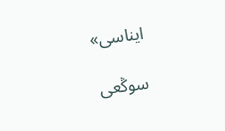ايناسى»

سوڭعى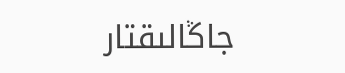جاڭالىقتار